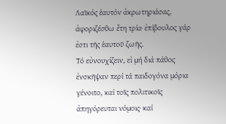Λαϊκός ἑαυτόν ἀκρωτηριάσας, ἀφοριζέσθω ἔτη τρία· ἐπίβουλος γάρ ἐστι τῆς ἑαυτοῦ ζωῆς.
Τό εὐνουχίζειν, εἰ μή διά πάθος ἐνσκῆψαν περί τά παιδογόνα μόρια γένοιτο, καί τοῖς πολιτικοῖς ἀπηγόρευται νόμοις∙ καί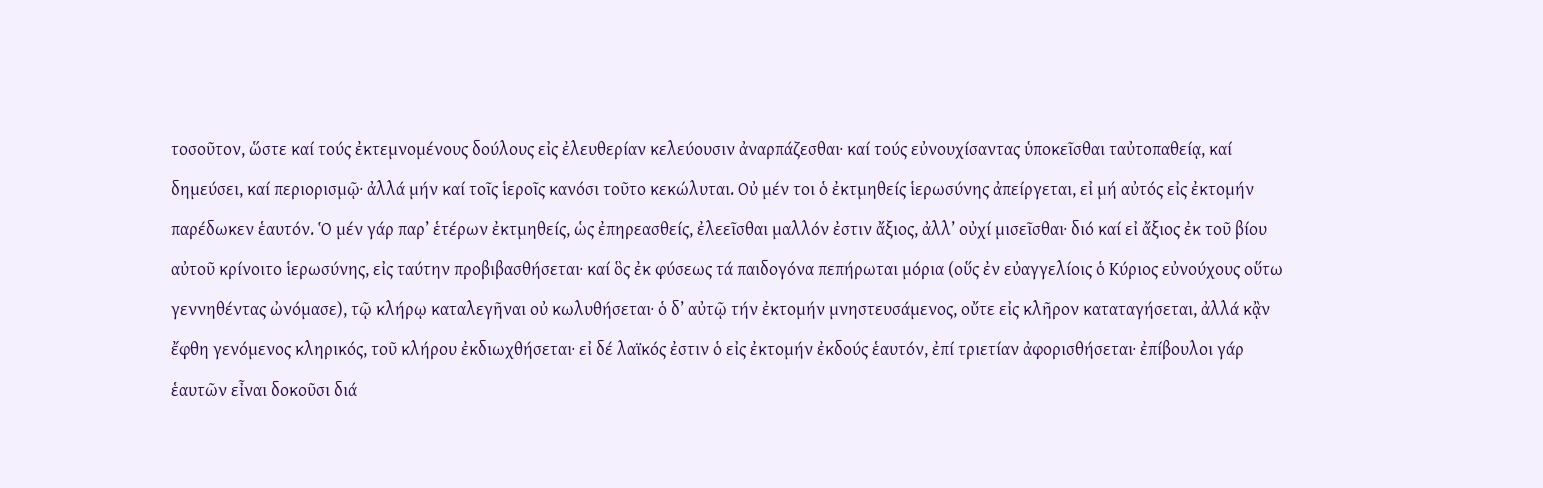τοσοῦτον, ὥστε καί τούς ἐκτεμνομένους δούλους εἰς ἐλευθερίαν κελεύουσιν ἀναρπάζεσθαι∙ καί τούς εὐνουχίσαντας ὑποκεῖσθαι ταὐτοπαθείᾳ, καί δημεύσει, καί περιορισμῷ∙ ἀλλά μήν καί τοῖς ἱεροῖς κανόσι τοῦτο κεκώλυται. Οὐ μέν τοι ὁ ἐκτμηθείς ἱερωσύνης ἀπείργεται, εἰ μή αὐτός εἰς ἐκτομήν παρέδωκεν ἑαυτόν. Ὁ μέν γάρ παρ’ ἑτέρων ἐκτμηθείς, ὡς ἐπηρεασθείς, ἐλεεῖσθαι μαλλόν ἐστιν ἄξιος, ἀλλ’ οὐχί μισεῖσθαι∙ διό καί εἰ ἄξιος ἐκ τοῦ βίου αὐτοῦ κρίνοιτο ἱερωσύνης, εἰς ταύτην προβιβασθήσεται∙ καί ὃς ἐκ φύσεως τά παιδογόνα πεπήρωται μόρια (οὕς ἐν εὐαγγελίοις ὁ Κύριος εὐνούχους οὕτω γεννηθέντας ὠνόμασε), τῷ κλήρῳ καταλεγῆναι οὐ κωλυθήσεται∙ ὁ δ’ αὐτῷ τήν ἐκτομήν μνηστευσάμενος, οὔτε εἰς κλῆρον καταταγήσεται, ἀλλά κᾂν ἔφθη γενόμενος κληρικός, τοῦ κλήρου ἐκδιωχθήσεται∙ εἰ δέ λαϊκός ἐστιν ὁ εἰς ἐκτομήν ἐκδούς ἑαυτόν, ἐπί τριετίαν ἀφορισθήσεται∙ ἐπίβουλοι γάρ ἑαυτῶν εἶναι δοκοῦσι διά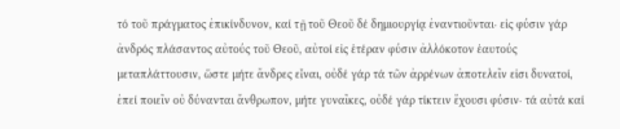τό τοῦ πράγματος ἐπικίνδυνον, καί τῇ τοῦ Θεοῦ δέ δημιουργίᾳ ἐναντιοῦνται∙ εἰς φύσιν γάρ ἀνδρός πλάσαντος αὐτούς τοῦ Θεοῦ, αὐτοί εἰς ἑτέραν φύσιν ἀλλόκοτον ἑαυτούς μεταπλάττουσιν, ὥστε μήτε ἄνδρες εἶναι, οὐδέ γάρ τά τῶν ἀρρένων ἀποτελεῖν εἰσι δυνατοί, ἐπεί ποιεῖν οὐ δύνανται ἄνθρωπον, μήτε γυναῖκες, οὐδέ γάρ τίκτειν ἔχουσι φύσιν∙ τά αὐτά καί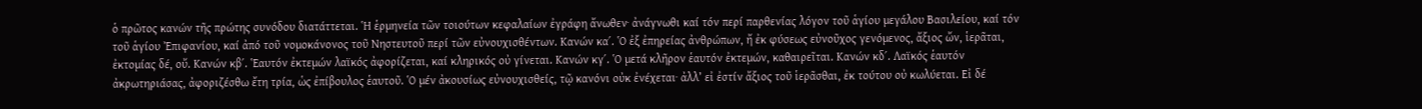ὁ πρῶτος κανών τῆς πρώτης συνόδου διατάττεται. Ἡ ἑρμηνεία τῶν τοιούτων κεφαλαίων ἐγράφη ἄνωθεν∙ ἀνάγνωθι καί τόν περί παρθενίας λόγον τοῦ ἁγίου μεγάλου Βασιλείου, καί τόν τοῦ ἁγίου Ἐπιφανίου, καί ἀπό τοῦ νομοκάνονος τοῦ Νηστευτοῦ περί τῶν εὐνουχισθέντων. Κανών κα΄. Ὁ ἐξ ἐπηρείας ἀνθρώπων, ἤ ἐκ φύσεως εὐνοῦχος γενόμενος, ἄξιος ὤν, ἱερᾶται, ἐκτομίας δέ, οὔ. Κανών κβ΄. Ἑαυτόν ἐκτεμών λαϊκός ἀφορίζεται, καί κληρικός οὐ γίνεται. Κανών κγ΄. Ὁ μετά κλῆρον ἑαυτόν ἐκτεμών, καθαιρεῖται. Κανών κδ΄. Λαϊκός ἑαυτόν ἀκρωτηριάσας, ἀφοριζέσθω ἔτη τρία, ὡς ἐπίβουλος ἑαυτοῦ. Ὁ μέν ἀκουσίως εὐνουχισθείς, τῷ κανόνι οὐκ ἐνέχεται∙ ἀλλ’ εἰ ἐστίν ἄξιος τοῦ ἱερᾶσθαι, ἐκ τούτου οὐ κωλύεται. Εἰ δέ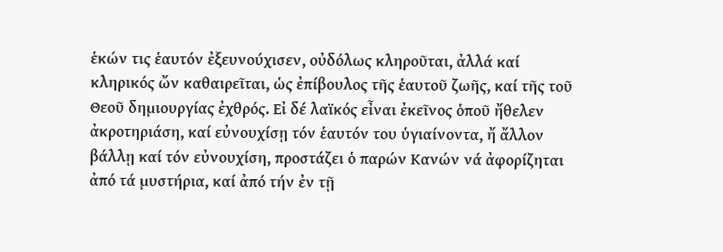ἑκών τις ἑαυτόν ἐξευνούχισεν, οὐδόλως κληροῦται, ἀλλά καί κληρικός ὤν καθαιρεῖται, ὡς ἐπίβουλος τῆς ἑαυτοῦ ζωῆς, καί τῆς τοῦ Θεοῦ δημιουργίας ἐχθρός. Εἰ δέ λαϊκός εἶναι ἐκεῖνος ὁποῦ ἤθελεν ἀκροτηριάση, καί εὐνουχίσῃ τόν ἑαυτόν του ὑγιαίνοντα, ἤ ἄλλον βάλλῃ καί τόν εὐνουχίση, προστάζει ὁ παρών Κανών νά ἀφορίζηται ἀπό τά μυστήρια, καί ἀπό τήν ἐν τῇ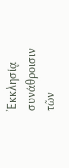Ἐκκλησίᾳ συνάθροισιν τῶν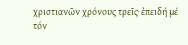χριστιανῶν χρόνους τρεῖς∙ ἐπειδή μέ τόν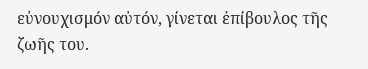εὐνουχισμόν αὐτόν, γίνεται ἐπίβουλος τῆς ζωῆς του.